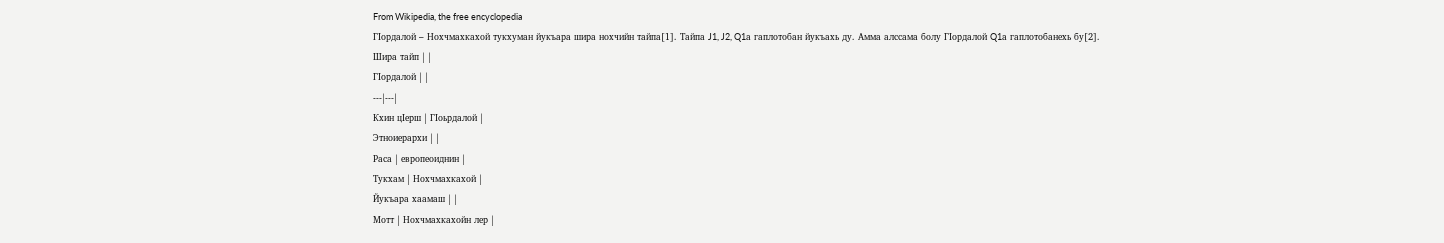From Wikipedia, the free encyclopedia
ГIордалой – Нохчмахкахой тукхуман йукъара шира нохчийн тайпа[1]. Тайпа J1, J2, Q1а гаплотобан йукъахь ду. Амма алссама болу ГӀордалой Q1а гаплотобанехь бу[2].
Шира тайп | |
ГӀордалой | |
---|---|
Кхин цӀерш | ГӀоьрдалой |
Этноиерархи | |
Раса | европеоиднин |
Тукхам | Нохчмахкахой |
Йукъара хаамаш | |
Мотт | Нохчмахкахойн лер |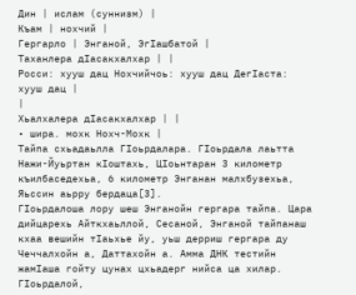Дин | ислам (суннизм) |
Къам | нохчий |
Гергарло | Энганой, ЭгӀашбатой |
Таханлера дӀасакхалхар | |
Росси: хууш дац Нохчийчоь: хууш дац ДегӀаста: хууш дац |
|
Хьалхалера дӀасакхалхар | |
• шира. мохк Нохч-Мохк |
Тайпа схьадаьлла ГӀоьрдалара. ГӀоьрдала лаьтта Нажи-Йуьртан кӀоштахь, ЦӀоьнтаран 3 километр къилбаседехьа, 6 километр Энганан малхбузехьа, Яьссин аьрру бердаца[3].
ГӀоьрдалоша лору шеш Энганойн гергара тайпа. Цара дийцарехь Айткхаьллой, Сесаной, Энганой тайпанаш кхаа вешийн тӀаьхье йу, уьш дерриш гергара ду Чеччалхойн а, Даттахойн а. Амма ДНК тестийн жамӀаша гойту цунах цхьадерг нийса ца хилар. ГӀоьрдалой,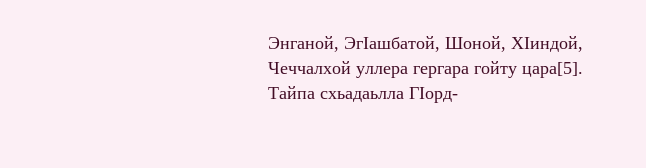Энганой, ЭгӀашбатой, Шоной, ХӀиндой, Чеччалхой уллера гергара гойту цара[5]. Тайпа схьадаьлла ГӀорд-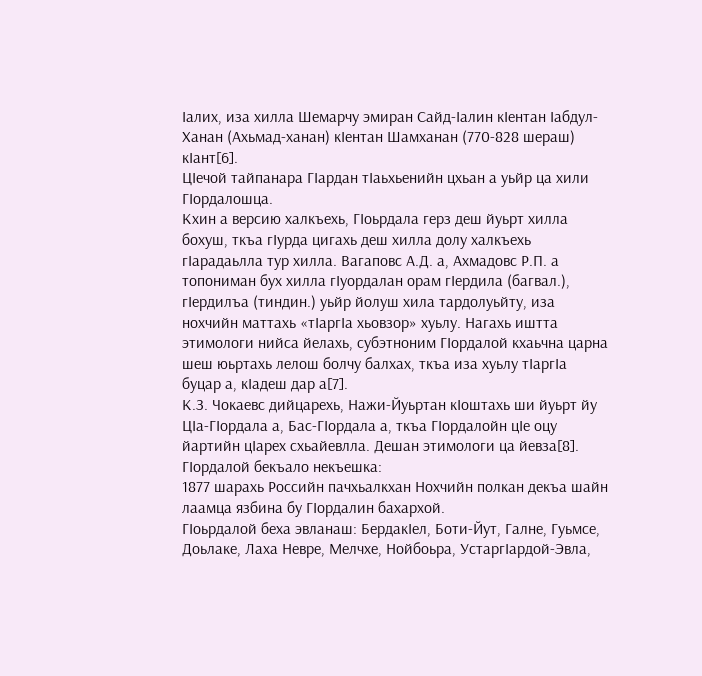Ӏалих, иза хилла Шемарчу эмиран Сайд-Ӏалин кӀентан Ӏабдул-Ханан (Ахьмад-ханан) кӀентан Шамханан (770-828 шераш) кӀант[6].
ЦӀечой тайпанара ГӀардан тӀаьхьенийн цхьан а уьйр ца хили ГӀордалошца.
Кхин а версию халкъехь, ГӀоьрдала герз деш йуьрт хилла бохуш, ткъа гӀурда цигахь деш хилла долу халкъехь гӀарадаьлла тур хилла. Вагаповс А.Д. а, Ахмадовс Р.П. а топониман бух хилла гӀуордалан орам гӀердила (багвал.), гӀердилъа (тиндин.) уьйр йолуш хила тардолуьйту, иза нохчийн маттахь «тӀаргӀа хьовзор» хуьлу. Нагахь иштта этимологи нийса йелахь, субэтноним ГӀордалой кхаьчна царна шеш юьртахь лелош болчу балхах, ткъа иза хуьлу тӀаргӀа буцар а, кӀадеш дар а[7].
К.З. Чокаевс дийцарехь, Нажи-Йуьртан кӀоштахь ши йуьрт йу ЦӀа-ГӀордала а, Бас-ГӀордала а, ткъа ГӀордалойн цӀе оцу йартийн цӀарех схьайевлла. Дешан этимологи ца йевза[8].
ГӀордалой бекъало некъешка:
1877 шарахь Российн пачхьалкхан Нохчийн полкан декъа шайн лаамца язбина бу ГӀордалин бахархой.
ГӀоьрдалой беха эвланаш: БердакӀел, Боти-Йут, Галне, Гуьмсе, Доьлаке, Лаха Невре, Мелчхе, Нойбоьра, УстаргӀардой-Эвла,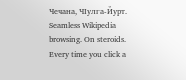Чечана, ЧӀулга-Йурт.
Seamless Wikipedia browsing. On steroids.
Every time you click a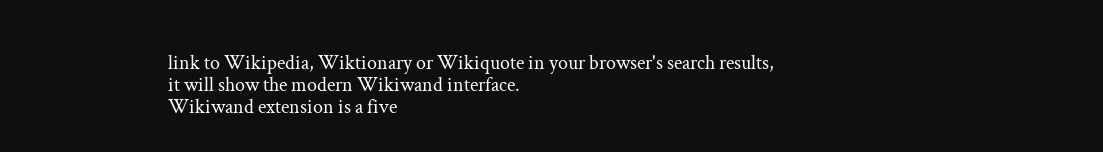link to Wikipedia, Wiktionary or Wikiquote in your browser's search results, it will show the modern Wikiwand interface.
Wikiwand extension is a five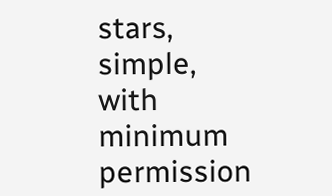stars, simple, with minimum permission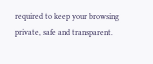required to keep your browsing private, safe and transparent.